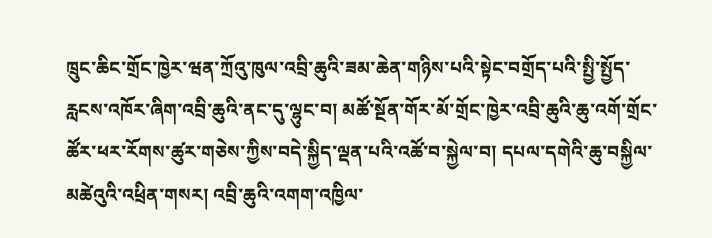ཁྲུང་ཆིང་གྲོང་ཁྱེར་ཝན་ཀྲོའུ་ཁུལ་འབྲི་ཆུའི་ཟམ་ཆེན་གཉིས་པའི་སྟེང་བགྲོད་པའི་སྤྱི་སྤྱོད་རླངས་འཁོར་ཞིག་འབྲི་ཆུའི་ནང་དུ་ལྷུང་བ། མཚོ་སྔོན་གོར་མོ་གྲོང་ཁྱེར་འབྲི་ཆུའི་ཆུ་འགོ་གྲོང་ཚོར་ཕར་རོགས་ཚུར་གཅེས་ཀྱིས་བདེ་སྐྱིད་ལྡན་པའི་འཚོ་བ་སྐྱེལ་བ། དཔལ་དགེའི་ཆུ་བསྐྱིལ་མཚེའུའི་འཕྲིན་གསར། འབྲི་ཆུའི་འགག་འཁྱིལ་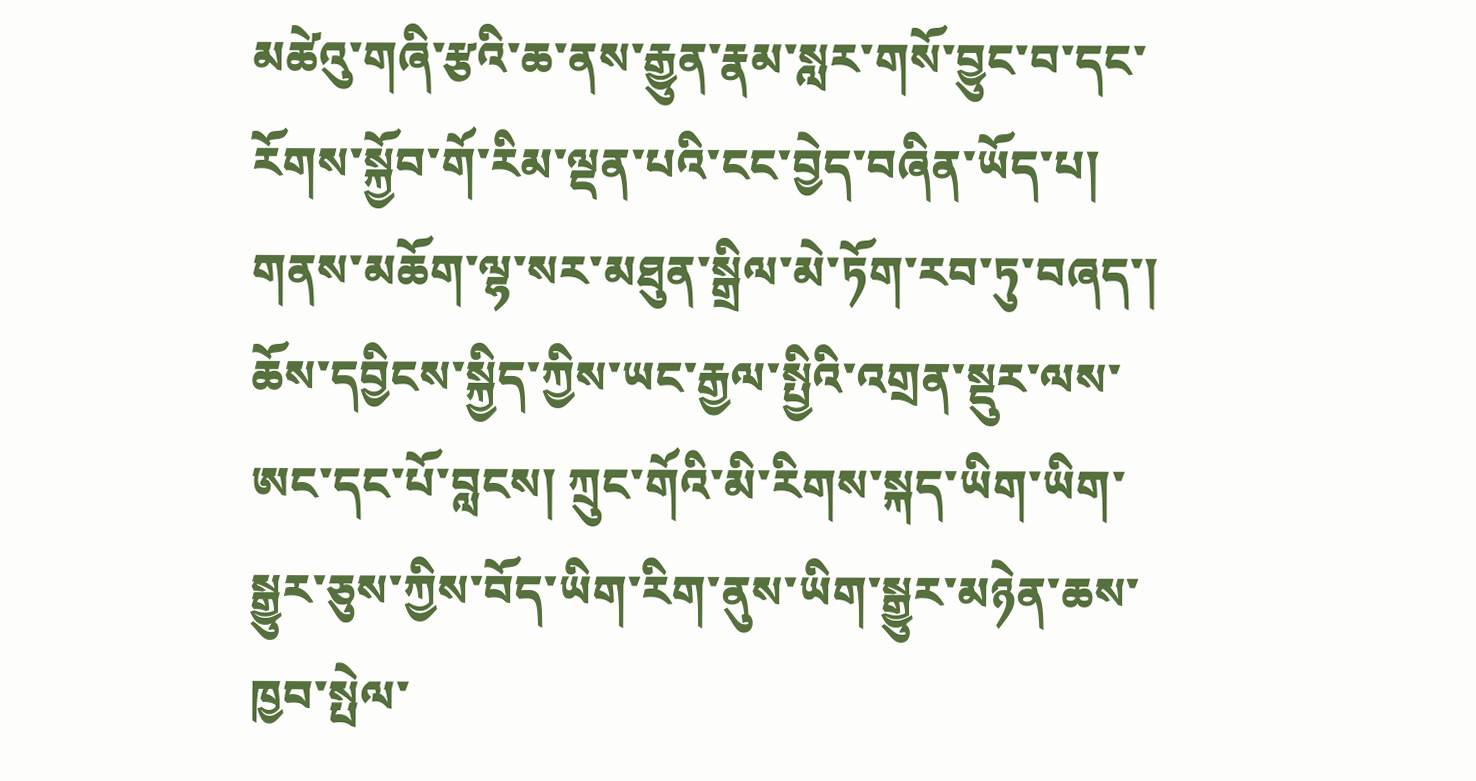མཚེའུ་གཞི་རྩའི་ཆ་ནས་རྒྱུན་རྣམ་སླར་གསོ་བྱུང་བ་དང་རོགས་སྐྱོབ་གོ་རིམ་ལྡན་པའི་ངང་བྱེད་བཞིན་ཡོད་པ། གནས་མཆོག་ལྷ་སར་མཐུན་སྒྲིལ་མེ་ཏོག་རབ་ཏུ་བཞད་། ཆོས་དབྱིངས་སྐྱིད་ཀྱིས་ཡང་རྒྱལ་སྤྱིའི་འགྲན་སྡུར་ལས་ཨང་དང་པོ་བླངས། ཀྲུང་གོའི་མི་རིགས་སྐད་ཡིག་ཡིག་སྒྱུར་ཅུས་ཀྱིས་བོད་ཡིག་རིག་ནུས་ཡིག་སྒྱུར་མཉེན་ཆས་ཁྱབ་སྤེལ་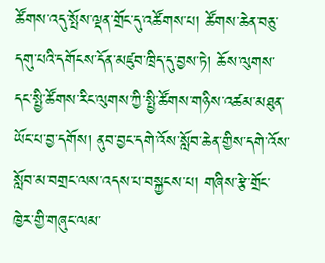ཚོགས་འདུ་སྤོས་ལྡན་གྲོང་དུ་འཚོགས་པ། ཚོགས་ཆེན་བཅུ་དགུ་པའི་དགོངས་དོན་མཛུབ་ཁྲིད་དུ་བྱས་ཏེ། ཆོས་ལུགས་དང་སྤྱི་ཚོགས་རིང་ལུགས་ཀྱི་སྤྱི་ཚོགས་གཉིས་འཚམ་མཐུན་ཡོང་པ་བྱ་དགོས། ནུབ་བྱང་དགེ་འོས་སློབ་ཆེན་གྱིས་དགེ་འོས་སློབ་མ་བགྲང་ལས་འདས་པ་བསྐྱངས་པ། གཞིས་རྩེ་གྲོང་ཁྱེར་གྱི་གཞུང་ལམ་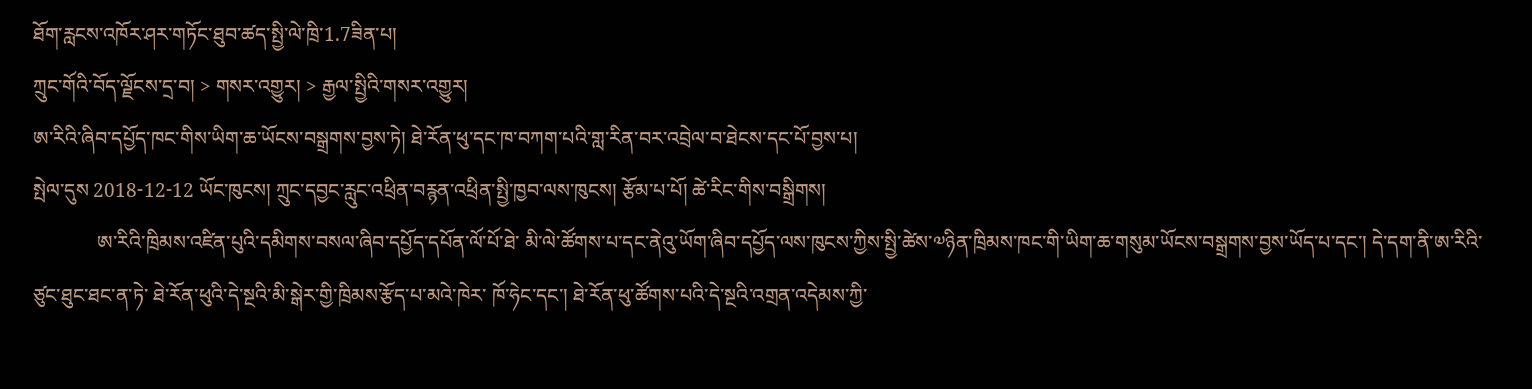ཐོག་རླངས་འཁོར་ཤར་གཏོང་ཐུབ་ཚད་སྤྱི་ལེ་ཁྲི་1.7ཟིན་པ།
ཀྲུང་གོའི་བོད་ལྗོངས་དྲ་བ། > གསར་འགྱུར། > རྒྱལ་སྤྱིའི་གསར་འགྱུར།
ཨ་རིའི་ཞིབ་དཔྱོད་ཁང་གིས་ཡིག་ཆ་ཡོངས་བསྒྲགས་བྱས་ཏེ། ཐེ་རོན་ཕུ་དང་ཁ་བཀག་པའི་གླ་རིན་བར་འབྲེལ་བ་ཐེངས་དང་པོ་བྱས་པ།
སྤེལ་དུས 2018-12-12 ཡོང་ཁུངས། ཀྲུང་དབྱང་རླུང་འཕྲིན་བརྙན་འཕྲིན་སྤྱི་ཁྱབ་ལས་ཁུངས། རྩོམ་པ་པོ། ཚེ་རིང་གིས་བསྒྲིགས།
             ཨ་རིའི་ཁྲིམས་འཛིན་པུའི་དམིགས་བསལ་ཞིབ་དཔྱོད་དཔོན་ལོ་པོ་ཐེ་ མི་ལེ་ཚོགས་པ་དང་ནེའུ་ཡོག་ཞིབ་དཔྱོད་ལས་ཁུངས་ཀྱིས་སྤྱི་ཚེས་༧ཉིན་ཁྲིམས་ཁང་གི་ཡིག་ཆ་གསུམ་ཡོངས་བསྒྲགས་བྱས་ཡོད་པ་དང་། དེ་དག་ནི་ཨ་རིའི་ཙུང་ཐུང་ཐང་ན་ཏེ་ ཐེ་རོན་ཕུའི་དེ་སྔའི་མི་སྒེར་གྱི་ཁྲིམས་རྩོད་པ་མའེ་ཁེར་ ཁོ་ཧེང་དང་། ཐེ་རོན་ཕུ་ཚོགས་པའི་དེ་སྔའི་འགྲན་འདེམས་ཀྱི་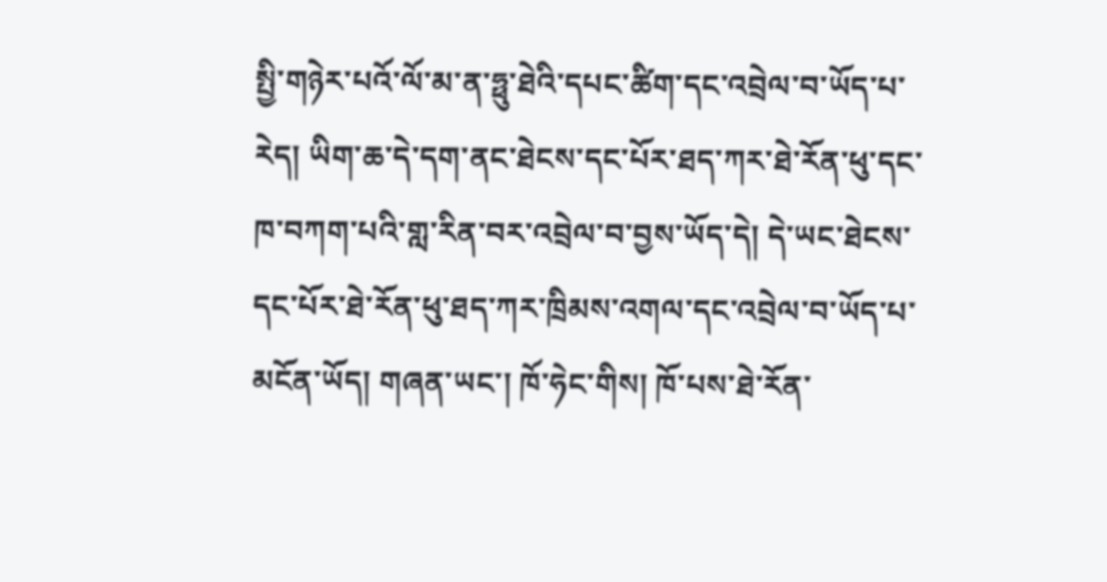སྤྱི་གཉེར་པའོ་ལོ་མ་ན་ཧྥུ་ཐེའི་དཔང་ཚིག་དང་འབྲེལ་བ་ཡོད་པ་རེད། ཡིག་ཆ་དེ་དག་ནང་ཐེངས་དང་པོར་ཐད་ཀར་ཐེ་རོན་ཕུ་དང་ཁ་བཀག་པའི་གླ་རིན་བར་འབྲེལ་བ་བྱས་ཡོད་དེ། དེ་ཡང་ཐེངས་དང་པོར་ཐེ་རོན་ཕུ་ཐད་ཀར་ཁྲིམས་འགལ་དང་འབྲེལ་བ་ཡོད་པ་མངོན་ཡོད། གཞན་ཡང་། ཁོ་ཧེང་གིས། ཁོ་པས་ཐེ་རོན་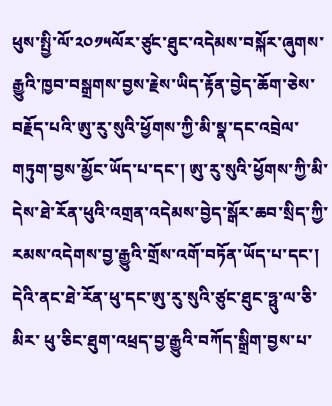ཕུས་སྤྱི་ལོ་༢༠༡༥ལོར་ཙུང་ཐུང་འདེམས་བསྐོར་ཞུགས་རྒྱུའི་ཁྱབ་བསྒྲགས་བྱས་རྗེས་ཡིད་རྟོན་བྱེད་ཆོག་ཅེས་བརྗོད་པའི་ཨུ་རུ་སུའི་ཕྱོགས་ཀྱི་མི་སྣ་དང་འབྲེལ་གཏུག་བྱས་མྱོང་ཡོད་པ་དང་། ཨུ་རུ་སུའི་ཕྱོགས་ཀྱི་མི་དེས་ཐེ་རོན་ཕུའི་འགྲན་འདེམས་བྱེད་སྒོར་ཆབ་སྲིད་ཀྱི་རམས་འདེགས་བྱ་རྒྱུའི་གྲོས་འགོ་བཏོན་ཡོད་པ་དང་། དེའི་ནང་ཐེ་རོན་ཕུ་དང་ཨུ་རུ་སུའི་ཙུང་ཐུང་ཧྥུ་ལ་ཅི་མིར་ ཕུ་ཅིང་ཐུག་འཕྲད་བྱ་རྒྱུའི་བཀོད་སྒྲིག་བྱས་པ་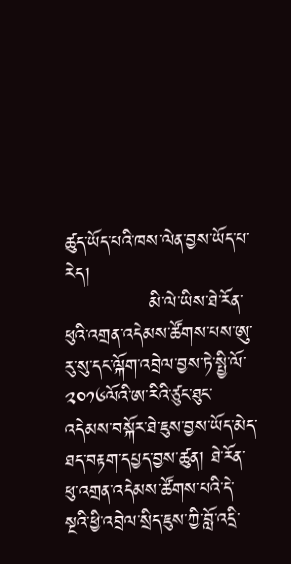ཚུད་ཡོད་པའི་ཁས་ལེན་བྱས་ཡོད་པ་རེད།
             མི་ལེ་ཡིས་ཐེ་རོན་ཕུའི་འགྲན་འདེམས་ཚོགས་པས་ཨུ་རུ་སུ་དང་ལྐོག་འབྲེལ་བྱས་ཏེ་སྤྱི་ལོ་༢༠༡༦ལོའི་ཨ་རིའི་ཙུང་ཐུང་འདེམས་བསྐོར་ཐེ་ཇུས་བྱས་ཡོད་མེད་ཐད་བརྟག་དཔྱད་བྱས་ཚུན། ཐེ་རོན་ཕུ་འགྲན་འདེམས་ཚོགས་པའི་དེ་སྔའི་ཕྱི་འབྲེལ་སྲིད་ཇུས་ཀྱི་བློ་འདྲི་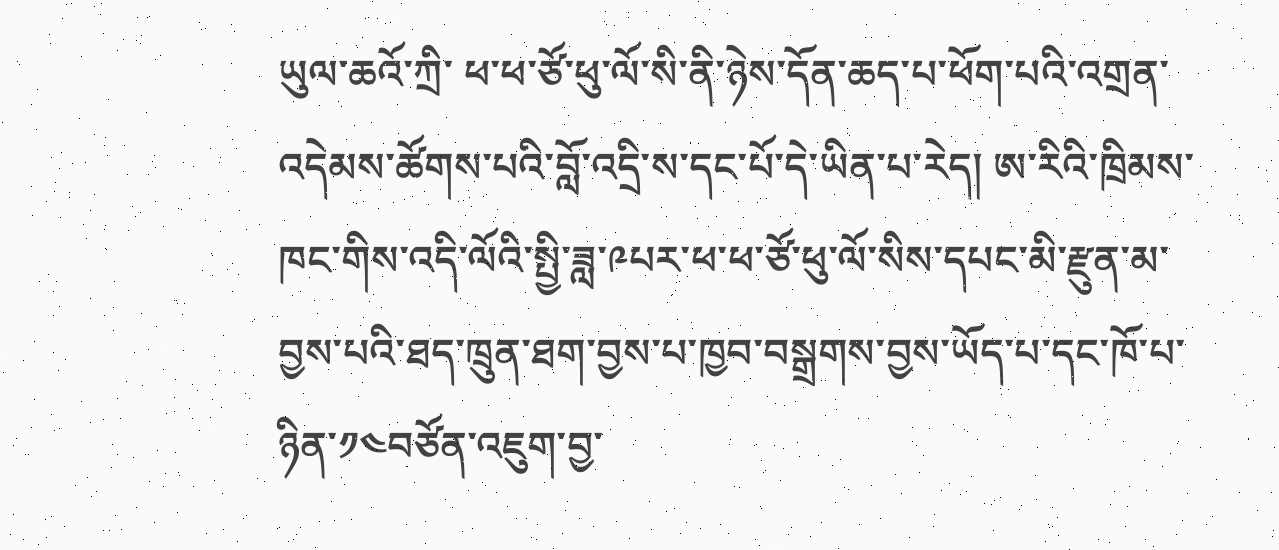ཡུལ་ཆའོ་ཀྲི་ ཕ་ཕ་ཙོ་ཕུ་ལོ་སི་ནི་ཉེས་དོན་ཆད་པ་ཕོག་པའི་འགྲན་འདེམས་ཚོགས་པའི་བློ་འདྲི་ས་དང་པོ་དེ་ཡིན་པ་རེད། ཨ་རིའི་ཁྲིམས་ཁང་གིས་འདི་ལོའི་སྤྱི་ཟླ་༩པར་ཕ་ཕ་ཙོ་ཕུ་ལོ་སིས་དཔང་མི་རྫུན་མ་བྱས་པའི་ཐད་ཁྲུན་ཐག་བྱས་པ་ཁྱབ་བསྒྲགས་བྱས་ཡོད་པ་དང་ཁོ་པ་ཉིན་༡༤བཙོན་འཇུག་བྱ་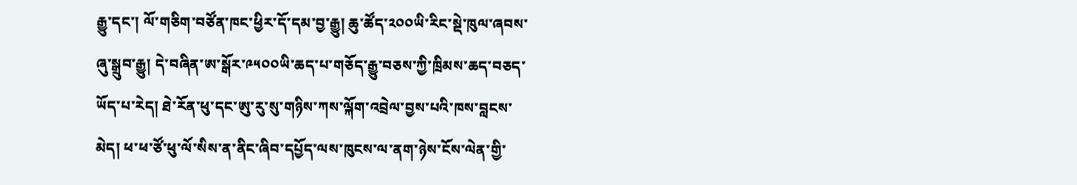རྒྱུ་དང་། ལོ་གཅིག་བཙོན་ཁང་ཕྱིར་དོ་དམ་བྱ་རྒྱུ། ཆུ་ཚོད་༢༠༠ཡི་རིང་སྡེ་ཁུལ་ཞབས་ཞུ་སྒྲུབ་རྒྱུ། དེ་བཞིན་ཨ་སྒོར་༩༥༠༠ཡི་ཆད་པ་གཅོད་རྒྱུ་བཅས་ཀྱི་ཁྲིམས་ཆད་བཅད་ཡོད་པ་རེད། ཐེ་རོན་ཕུ་དང་ཨུ་རུ་སུ་གཉིས་ཀས་ལྐོག་འབྲེལ་བྱས་པའི་ཁས་བླངས་མེད། ཕ་ཕ་ཙོ་ཕུ་ལོ་སིས་ན་ནིང་ཞིབ་དཔྱོད་ལས་ཁུངས་ལ་ནག་ཉེས་ངོས་ལེན་གྱི་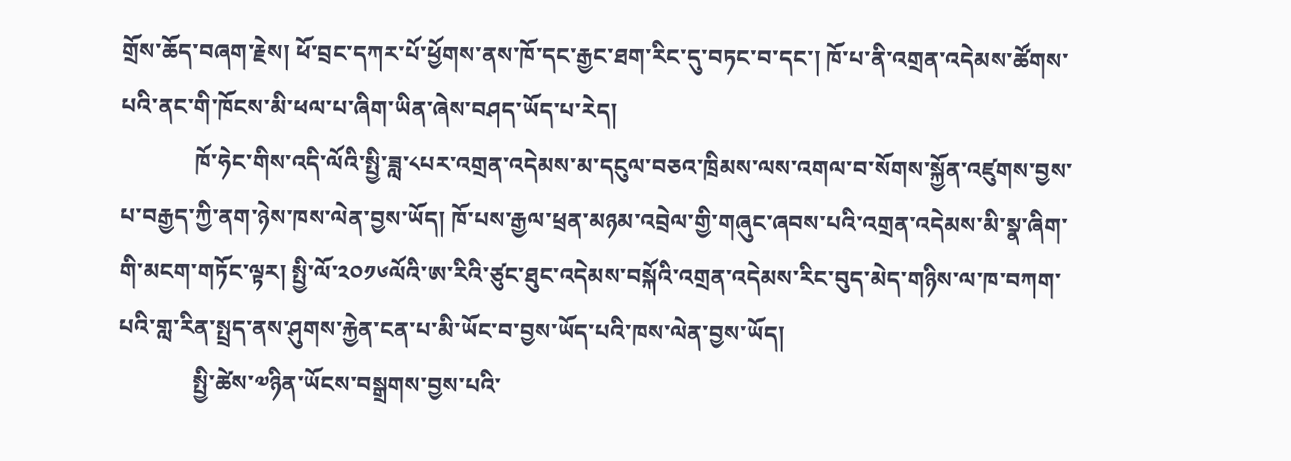གྲོས་ཆོད་བཞག་རྗེས། ཕོ་བྲང་དཀར་པོ་ཕྱོགས་ནས་ཁོ་དང་རྒྱང་ཐག་རིང་དུ་བཏང་བ་དང་། ཁོ་པ་ནི་འགྲན་འདེམས་ཚོགས་པའི་ནང་གི་ཁོངས་མི་ཕལ་པ་ཞིག་ཡིན་ཞེས་བཤད་ཡོད་པ་རེད།
             ཁོ་ཧེང་གིས་འདི་ལོའི་སྤྱི་ཟླ་༨པར་འགྲན་འདེམས་མ་དངུལ་བཅའ་ཁྲིམས་ལས་འགལ་བ་སོགས་སྐྱོན་འཛུགས་བྱས་པ་བརྒྱད་ཀྱི་ནག་ཉེས་ཁས་ལེན་བྱས་ཡོད། ཁོ་པས་རྒྱལ་ཕྲན་མཉམ་འབྲེལ་གྱི་གཞུང་ཞབས་པའི་འགྲན་འདེམས་མི་སྣ་ཞིག་གི་མངག་གཏོང་ལྟར། སྤྱི་ལོ་༢༠༡༦ལོའི་ཨ་རིའི་ཙུང་ཐུང་འདེམས་བསྐོའི་འགྲན་འདེམས་རིང་བུད་མེད་གཉིས་ལ་ཁ་བཀག་པའི་གླ་རིན་སྤྲད་ནས་ཤུགས་རྐྱེན་ངན་པ་མི་ཡོང་བ་བྱས་ཡོད་པའི་ཁས་ལེན་བྱས་ཡོད།
             སྤྱི་ཚེས་༧ཉིན་ཡོངས་བསྒྲགས་བྱས་པའི་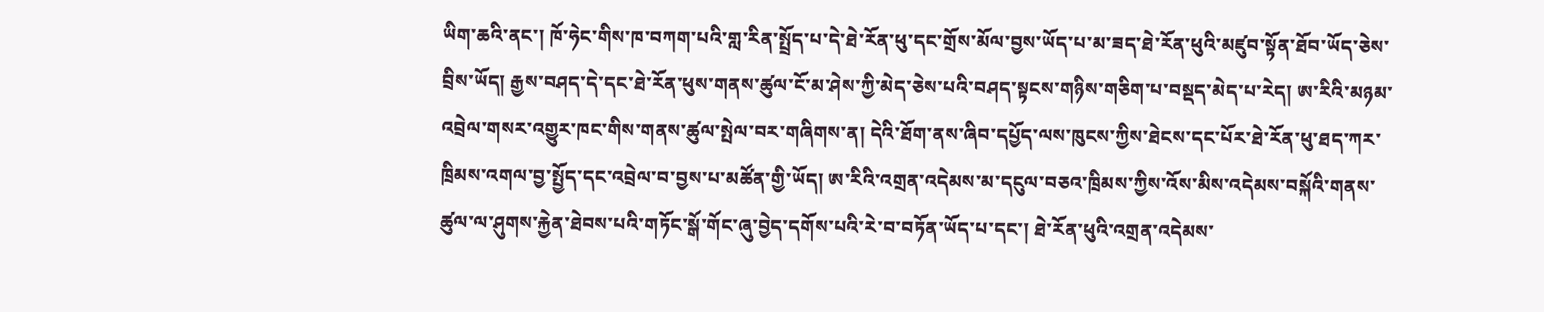ཡིག་ཆའི་ནང་། ཁོ་ཧེང་གིས་ཁ་བཀག་པའི་གླ་རིན་སྤྲོད་པ་དེ་ཐེ་རོན་ཕུ་དང་གྲོས་མོལ་བྱས་ཡོད་པ་མ་ཟད་ཐེ་རོན་ཕུའི་མཛུབ་སྟོན་ཐོབ་ཡོད་ཅེས་བྲིས་ཡོད། རྒྱས་བཤད་དེ་དང་ཐེ་རོན་ཕུས་གནས་ཚུལ་ངོ་མ་ཤེས་ཀྱི་མེད་ཅེས་པའི་བཤད་སྟངས་གཉིས་གཅིག་པ་བསྡད་མེད་པ་རེད། ཨ་རིའི་མཉམ་འབྲེལ་གསར་འགྱུར་ཁང་གིས་གནས་ཚུལ་སྤེལ་བར་གཞིགས་ན། དེའི་ཐོག་ནས་ཞིབ་དཔྱོད་ལས་ཁུངས་ཀྱིས་ཐེངས་དང་པོར་ཐེ་རོན་ཕུ་ཐད་ཀར་ཁྲིམས་འགལ་བྱ་སྤྱོད་དང་འབྲེལ་བ་བྱས་པ་མཚོན་གྱི་ཡོད། ཨ་རིའི་འགྲན་འདེམས་མ་དངུལ་བཅའ་ཁྲིམས་ཀྱིས་འོས་མིས་འདེམས་བསྐོའི་གནས་ཚུལ་ལ་ཤུགས་རྐྱེན་ཐེབས་པའི་གཏོང་སྒོ་གོང་ཞུ་བྱེད་དགོས་པའི་རེ་བ་བཏོན་ཡོད་པ་དང་། ཐེ་རོན་ཕུའི་འགྲན་འདེམས་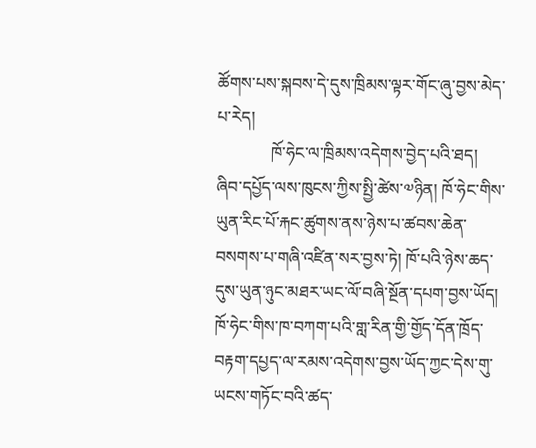ཚོགས་པས་སྐབས་དེ་དུས་ཁྲིམས་ལྟར་གོང་ཞུ་བྱས་མེད་པ་རེད།
             ཁོ་ཧེང་ལ་ཁྲིམས་འདེགས་བྱེད་པའི་ཐད། ཞིབ་དཔྱོད་ལས་ཁུངས་ཀྱིས་སྤྱི་ཚེས་༧ཉིན། ཁོ་ཧེང་གིས་ཡུན་རིང་པོ་རྐང་ཚུགས་ནས་ཉེས་པ་ཚབས་ཆེན་བསགས་པ་གཞི་འཛིན་སར་བྱས་ཏེ། ཁོ་པའི་ཉེས་ཆད་དུས་ཡུན་ཉུང་མཐར་ཡང་ལོ་བཞི་སྔོན་དཔག་བྱས་ཡོད། ཁོ་ཧེང་གིས་ཁ་བཀག་པའི་གླ་རིན་གྱི་གྱོད་དོན་ཁྲོད་བརྟག་དཔྱད་ལ་རམས་འདེགས་བྱས་ཡོད་ཀྱང་དེས་གུ་ཡངས་གཏོང་བའི་ཚད་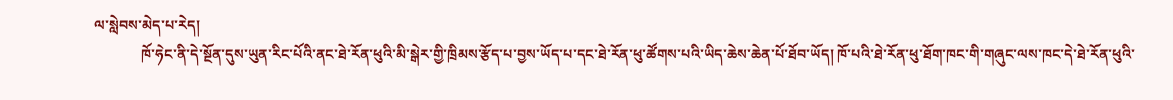ལ་སླེབས་མེད་པ་རེད།
             ཁོ་ཧེང་ནི་དེ་སྔོན་དུས་ཡུན་རིང་པོའི་ནང་ཐེ་རོན་ཕུའི་མི་སྒེར་གྱི་ཁྲིམས་རྩོད་པ་བྱས་ཡོད་པ་དང་ཐེ་རོན་ཕུ་ཚོགས་པའི་ཡིད་ཆེས་ཆེན་པོ་ཐོབ་ཡོད། ཁོ་པའི་ཐེ་རོན་ཕུ་ཐོག་ཁང་གི་གཞུང་ལས་ཁང་དེ་ཐེ་རོན་ཕུའི་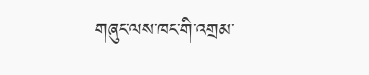གཞུང་ལས་ཁང་གི་འགྲམ་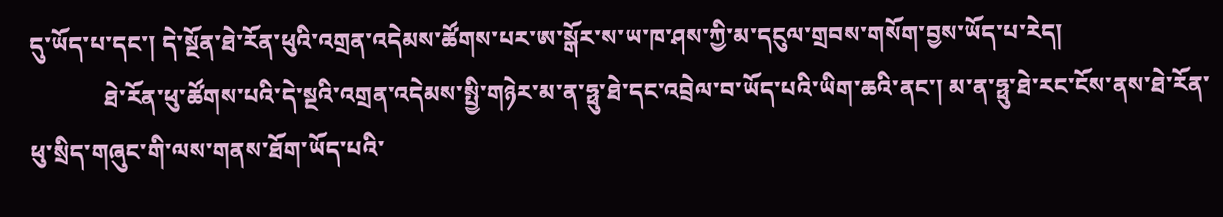དུ་ཡོད་པ་དང་། དེ་སྔོན་ཐེ་རོན་ཕུའི་འགྲན་འདེམས་ཚོགས་པར་ཨ་སྒོར་ས་ཡ་ཁ་ཤས་ཀྱི་མ་དངུལ་གྲབས་གསོག་བྱས་ཡོད་པ་རེད།
             ཐེ་རོན་ཕུ་ཚོགས་པའི་དེ་སྔའི་འགྲན་འདེམས་སྤྱི་གཉེར་མ་ན་ཧྥུ་ཐེ་དང་འབྲེལ་བ་ཡོད་པའི་ཡིག་ཆའི་ནང་། མ་ན་ཧྥུ་ཐེ་རང་ངོས་ནས་ཐེ་རོན་ཕུ་སྲིད་གཞུང་གི་ལས་གནས་ཐོག་ཡོད་པའི་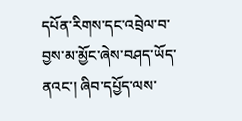དཔོན་རིགས་དང་འབྲེལ་བ་བྱས་མ་མྱོང་ཞེས་བཤད་ཡོད་ནའང་། ཞིབ་དཔྱོད་ལས་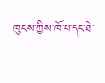ཁུངས་ཀྱིས་ཁོ་པ་དང་ཐེ་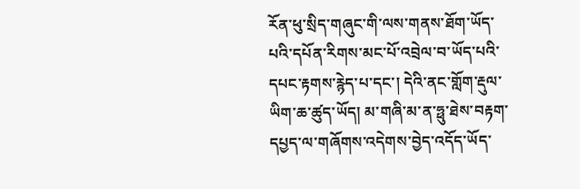རོན་ཕུ་སྲིད་གཞུང་གི་ལས་གནས་ཐོག་ཡོད་པའི་དཔོན་རིགས་མང་པོ་འབྲེལ་བ་ཡོད་པའི་དཔང་རྟགས་རྙེད་པ་དང་། དེའི་ནང་གློག་རྡུལ་ཡིག་ཆ་ཚུད་ཡོད། མ་གཞི་མ་ན་ཧྥུ་ཐེས་བརྟག་དཔྱད་ལ་གཞོགས་འདེགས་བྱེད་འདོད་ཡོད་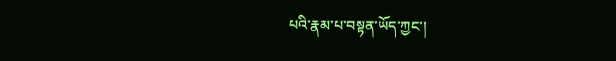པའི་རྣམ་པ་བསྟན་ཡོད་ཀྱང་།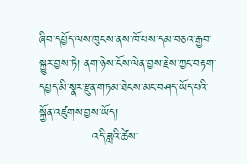ཞིབ་དཔྱོད་ལས་ཁུངས་ནས་ཁོ་པས་དམ་བཅའ་རྒྱབ་སྐྱུར་བྱས་ཏེ། ནག་ཉེས་ངོས་ལེན་བྱས་རྗེས་ཀྱང་བརྟག་དཔྱད་མི་སྣར་རྫུན་གཏམ་ཐེངས་མང་བཤད་ཡོད་པའི་སྐྱོན་འཛུགས་བྱས་ཡོད།
             འདི་ཟླའི་ཚེས་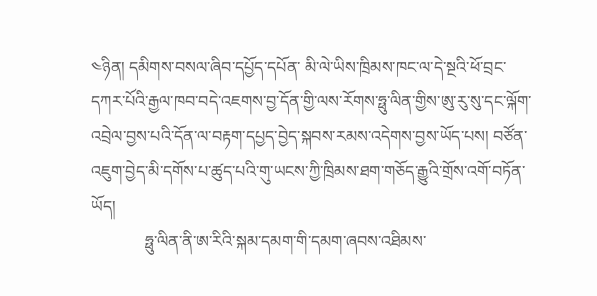༤ཉིན། དམིགས་བསལ་ཞིབ་དཔྱོད་དཔོན་ མི་ལེ་ཡིས་ཁྲིམས་ཁང་ལ་དེ་སྔའི་ཕོ་བྲང་དཀར་པོའི་རྒྱལ་ཁབ་བདེ་འཇགས་བྱ་དོན་གྱི་ལས་རོགས་ཧྥུ་ལིན་གྱིས་ཨུ་རུ་སུ་དང་ལྐོག་འབྲེལ་བྱས་པའི་དོན་ལ་བརྟག་དཔྱད་བྱེད་སྐབས་རམས་འདེགས་བྱས་ཡོད་པས། བཙོན་འཇུག་བྱེད་མི་དགོས་པ་ཚུད་པའི་གུ་ཡངས་ཀྱི་ཁྲིམས་ཐག་གཅོད་རྒྱུའི་གྲོས་འགོ་བཏོན་ཡོད།
             ཧྥུ་ལིན་ནི་ཨ་རིའི་སྐམ་དམག་གི་དམག་ཞབས་འཐིམས་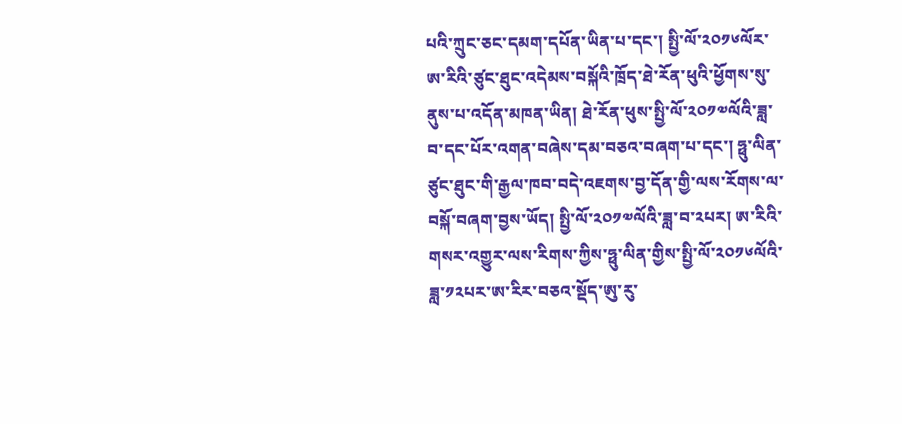པའི་ཀྲུང་ཅང་དམག་དཔོན་ཡིན་པ་དང་། སྤྱི་ལོ་༢༠༡༦ལོར་ཨ་རིའི་ཙུང་ཐུང་འདེམས་བསྐོའི་ཁྲོད་ཐེ་རོན་ཕུའི་ཕྱོགས་སུ་ནུས་པ་འདོན་མཁན་ཡིན། ཐེ་རོན་ཕུས་སྤྱི་ལོ་༢༠༡༧ལོའི་ཟླ་བ་དང་པོར་འགན་བཞེས་དམ་བཅའ་བཞག་པ་དང་། ཧྥུ་ལིན་ཙུང་ཐུང་གི་རྒྱལ་ཁབ་བདེ་འཇགས་བྱ་དོན་གྱི་ལས་རོགས་ལ་བསྐོ་བཞག་བྱས་ཡོད། སྤྱི་ལོ་༢༠༡༧ལོའི་ཟླ་བ་༢པར། ཨ་རིའི་གསར་འགྱུར་ལས་རིགས་ཀྱིས་ཧྥུ་ལིན་གྱིས་སྤྱི་ལོ་༢༠༡༦ལོའི་ཟླ་༡༢པར་ཨ་རིར་བཅའ་སྡོད་ཨུ་རུ་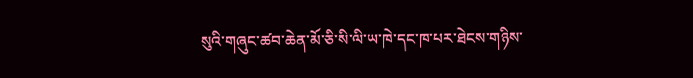སུའི་གཞུང་ཚབ་ཆེན་མོ་ཅི་སི་ལི་ཡ་ཁེ་དང་ཁ་པར་ཐེངས་གཉིས་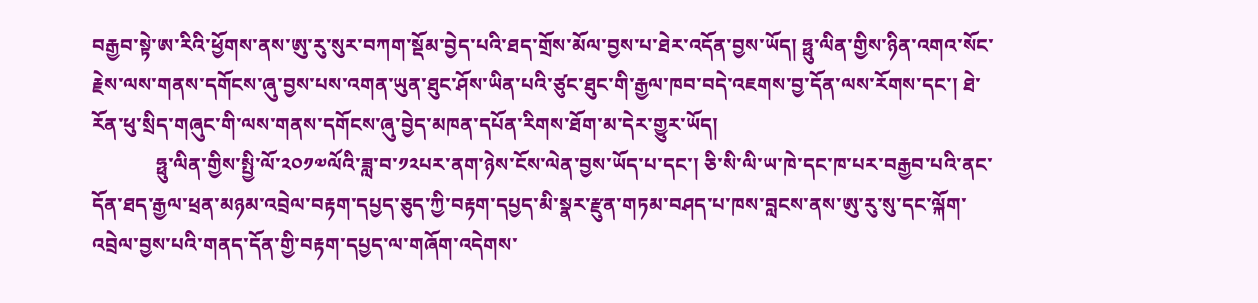བརྒྱབ་སྟེ་ཨ་རིའི་ཕྱོགས་ནས་ཨུ་རུ་སུར་བཀག་སྡོམ་བྱེད་པའི་ཐད་གྲོས་མོལ་བྱས་པ་ཐེར་འདོན་བྱས་ཡོད། ཧྥུ་ལིན་གྱིས་ཉིན་འགའ་སོང་རྗེས་ལས་གནས་དགོངས་ཞུ་བྱས་པས་འགན་ཡུན་ཐུང་ཤོས་ཡིན་པའི་ཙུང་ཐུང་གི་རྒྱལ་ཁབ་བདེ་འཇགས་བྱ་དོན་ལས་རོགས་དང་། ཐེ་རོན་ཕུ་སྲིད་གཞུང་གི་ལས་གནས་དགོངས་ཞུ་བྱེད་མཁན་དཔོན་རིགས་ཐོག་མ་དེར་གྱུར་ཡོད།
             ཧྥུ་ལིན་གྱིས་སྤྱི་ལོ་༢༠༡༧ལོའི་ཟླ་བ་༡༢པར་ནག་ཉེས་ངོས་ལེན་བྱས་ཡོད་པ་དང་། ཅི་སི་ལི་ཡ་ཁེ་དང་ཁ་པར་བརྒྱབ་པའི་ནང་དོན་ཐད་རྒྱལ་ཕྲན་མཉམ་འབྲེལ་བརྟག་དཔྱད་ཅུད་ཀྱི་བརྟག་དཔྱད་མི་སྣར་རྫུན་གཏམ་བཤད་པ་ཁས་བླངས་ནས་ཨུ་རུ་སུ་དང་ལྐོག་འབྲེལ་བྱས་པའི་གནད་དོན་གྱི་བརྟག་དཔྱད་ལ་གཞོག་འདེགས་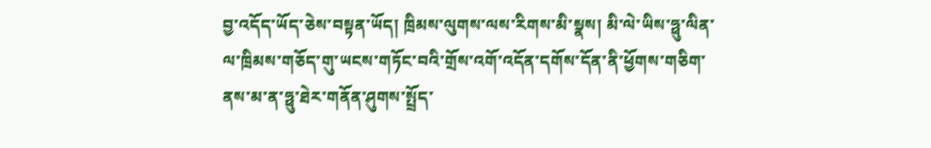བྱ་འདོད་ཡོད་ཅེས་བསྟན་ཡོད། ཁྲིམས་ལུགས་ལས་རིགས་མི་སྣས། མི་ལེ་ཡིས་ཧྥུ་ལིན་ལ་ཁྲིམས་གཅོད་གུ་ཡངས་གཏོང་བའི་གྲོས་འགོ་འདོན་དགོས་དོན་ནི་ཕྱོགས་གཅིག་ནས་མ་ན་ཧྥུ་ཐེར་གནོན་ཤུགས་སྤྲོད་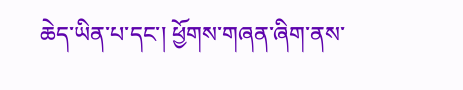ཆེད་ཡིན་པ་དང་། ཕྱོགས་གཞན་ཞིག་ནས་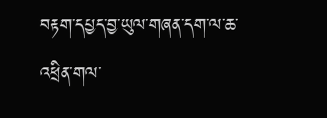བརྟག་དཔྱད་བྱ་ཡུལ་གཞན་དག་ལ་ཆ་འཕྲིན་གལ་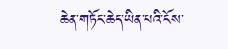ཆེན་གཏོང་ཆེད་ཡིན་པའི་ངོས་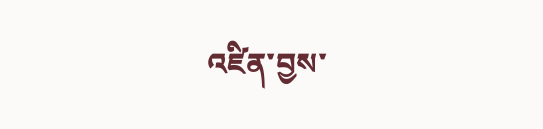འཛིན་བྱས་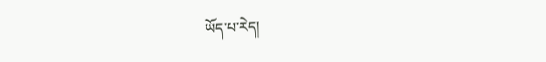ཡོད་པ་རེད།